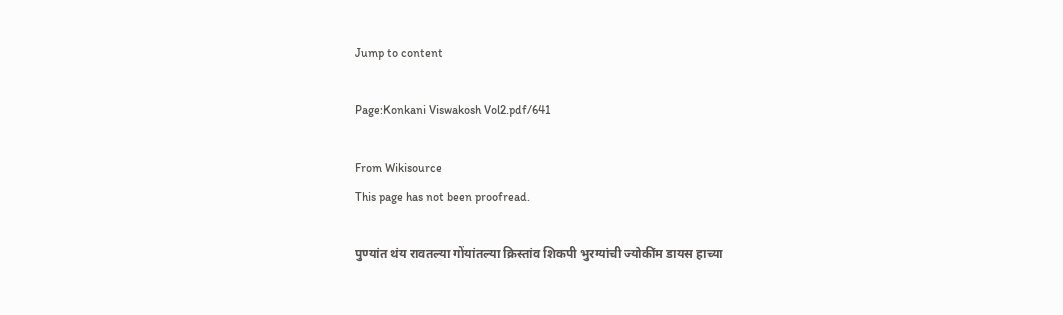Jump to content

Page:Konkani Viswakosh Vol2.pdf/641

From Wikisource
This page has not been proofread.

पुण्यांत थंय रावतल्या गोंयांतल्या क्रिस्तांव शिकपी भुरग्यांची ज्योकींम डायस हाच्या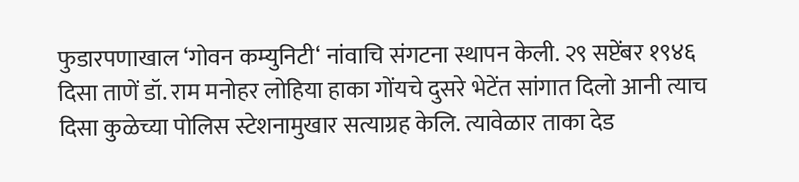फुडारपणाखाल ‘गोवन कम्युनिटी‘ नांवाचि संगटना स्थापन केली. २९ सप्टेंबर १९४६ दिसा ताणें डॉ. राम मनोहर लोहिया हाका गोंयचे दुसरे भेटेंत सांगात दिलो आनी त्याच दिसा कुळेच्या पोलिस स्टेशनामुखार सत्याग्रह केलि. त्यावेळार ताका देड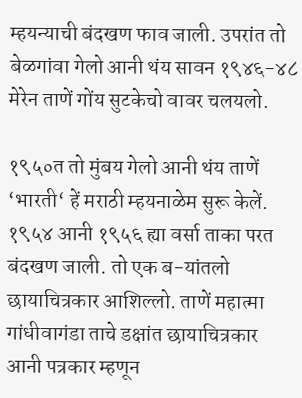म्हयन्याची बंदखण फाव जाली. उपरांत तो बेळगांवा गेलो आनी थंय सावन १९४६-४८ मेरेन ताणें गोंय सुटकेचो वावर चलयलो.

१९५०त तो मुंबय गेलो आनी थंय ताणें ‘भारती‘ हें मराठी म्हयनाळेम सुरू केलें. १९५४ आनी १९५६ ह्या वर्सा ताका परत बंदखण जाली. तो एक ब-यांतलो छायाचित्रकार आशिल्लो. ताणें महात्मा गांधीवागंडा ताचे डक्षांत छायाचित्रकार आनी पत्रकार म्हणून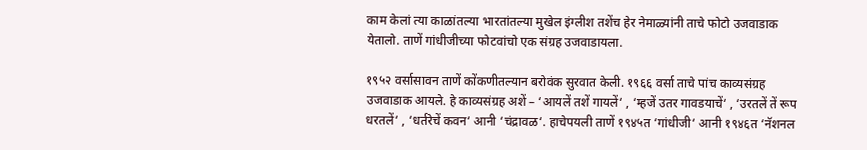काम केलां त्या काळांतल्या भारतांतल्या मुखेल इंग्लीश तशेंच हेर नेमाळ्यांनी ताचे फोटो उजवाडाक येतालो. ताणें गांधीजीच्या फोटवांचो एक संग्रह उजवाडायला.

१९५२ वर्सासावन ताणें कोंकणीतल्यान बरोवंक सुरवात केली. १९६६ वर्सा ताचे पांच काव्यसंग्रह उजवाडाक आयले. हे काव्यसंग्रह अशें – ‘आयलें तशें गायलें‘ , ‘म्हजें उतर गावडयाचें‘ , ‘उरतलें तें रूप धरतलें‘ , ‘धर्तरेचें कवन‘ आनी ‘चंद्रावळ‘. हाचेपयली ताणें १९४५त ‘गांधीजी‘ आनी १९४६त ‘नॅशनल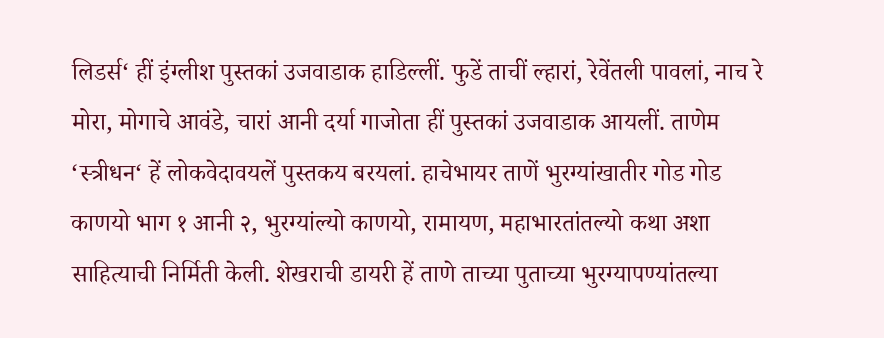लिडर्स‘ हीं इंग्लीश पुस्तकां उजवाडाक हाडिल्लीं. फुडें ताचीं ल्हारां, रेवेंतली पावलां, नाच रे मोरा, मोगाचे आवंडे, चारां आनी दर्या गाजोता हीं पुस्तकां उजवाडाक आयलीं. ताणेम ‘स्त्रीधन‘ हें लोकवेदावयलें पुस्तकय बरयलां. हाचेभायर ताणें भुरग्यांखातीर गोड गोड काणयो भाग १ आनी २, भुरग्यांल्यो काणयो, रामायण, महाभारतांतल्यो कथा अशा साहित्याची निर्मिती केली. शेखराची डायरी हें ताणे ताच्या पुताच्या भुरग्यापण्यांतल्या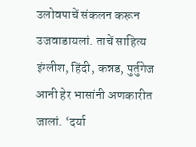उलोवपाचें संकलन करून उजवाडायलां. ताचें साहित्य इंग्लीश, हिंदी, कन्नड, पुर्तुगेज आनी हेर भासांनी अणकारीत जालां. ‘दर्या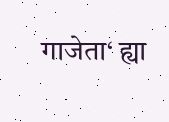गाजेता‘ ह्या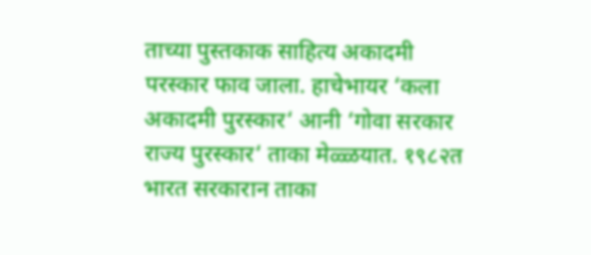ताच्या पुस्तकाक साहित्य अकादमी परस्कार फाव जाला. हाचेभायर ‘कला अकादमी पुरस्कार‘ आनी ‘गोवा सरकार राज्य पुरस्कार‘ ताका मेळ्ळयात. १९८२त भारत सरकारान ताका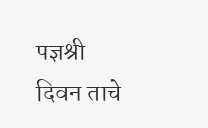पज्ञश्री दिवन ताचे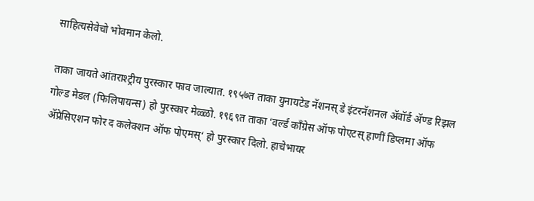साहित्यसेवेचो भोवमान केलो.

ताका जायते आंतराश्ट्रीय पुरस्कार फाव जाल्यात. १९५७त ताका युनायटेड नॅशनस् डे इंटरनॅशनल ॲवॉर्ड ॲण्ड रिझल गोल्ड मेडल (फिलिपायन्स) हो पुरस्कार मेळ्ळो. १९६९त ताका ‘वर्ल्ड काँग्रेस ऑफ पोएटस् हाणीं डिप्लमा ऑफ ॲप्रेसिएशन फोर द कलेक्शन ऑफ पोएमस्‘ हो पुरस्कार दिलो. हाचेभायर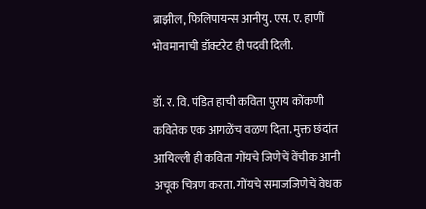ब्राझील, फिलिपायन्स आनीयु. एस. ए. हाणीं भोवमानाची डॉक्टरेट ही पदवी दिली.

डॉ. र. वि. पंडित हाची कविता पुराय कोंकणी कवितेक एक आगळेंच वळण दिता. मुक्त छंदांत आयिल्ली ही कविता गोंयचे जिणेचें वेंचीक आनी अचूक चित्रण करता. गोंयचे समाजजिणेचें वेधक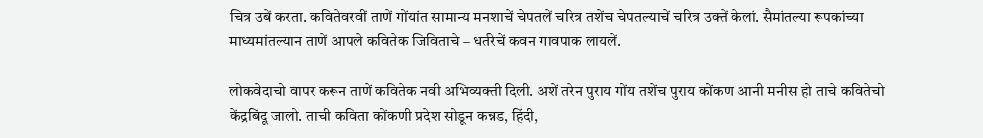चित्र उबें करता. कवितेवरवीं ताणें गोंयांत सामान्य मनशाचें चेपतलें चरित्र तशेंच चेपतल्याचें चरित्र उक्तें केलां. सैमांतल्या रूपकांच्या माध्यमांतल्यान ताणें आपले कवितेक जिविताचे – धर्तरेचें कवन गावपाक लायलें.

लोकवेदाचो वापर करून ताणें कवितेक नवी अभिव्यक्ती दिली. अशें तरेन पुराय गोंय तशेंच पुराय कोंकण आनी मनीस हो ताचे कवितेचो केंद्रबिंदू जालो. ताची कविता कोंकणी प्रदेश सोडून कन्नड, हिंदी,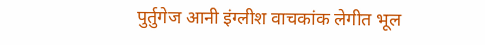पुर्तुगेज आनी इंग्लीश वाचकांक लेगीत भूल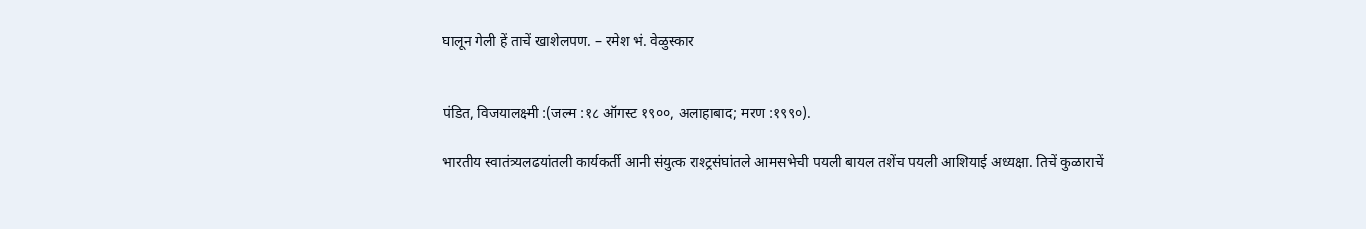घालून गेली हें ताचें खाशेलपण. – रमेश भं. वेळुस्कार


पंडित, विजयालक्ष्मी :(जल्म :१८ ऑगस्ट १९००, अलाहाबाद; मरण :१९९०).

भारतीय स्वातंत्र्यलढयांतली कार्यकर्ती आनी संयुत्क राश्ट्रसंघांतले आमसभेची पयली बायल तशेंच पयली आशियाई अध्यक्षा. तिचें कुळाराचें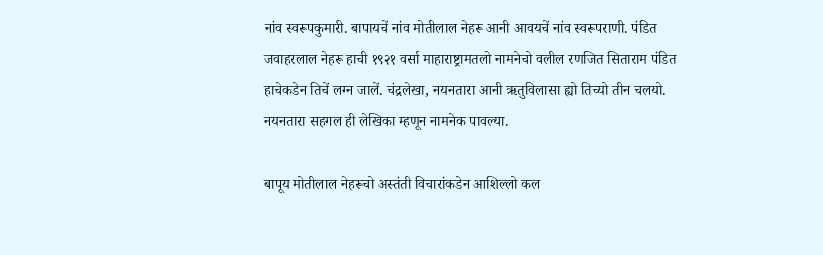नांव स्वरूपकुमारी. बापायचें नांव मोतीलाल नेहरू आनी आवयचें नांव स्वरूपराणी. पंडित जवाहरलाल नेहरू हाची १९२१ वर्सा माहाराष्ट्रामतलो नामनेचो वलील रणजित सिताराम पंडित हाचेकडेन तिचें लग्न जालें. चंद्रलेखा, नयनतारा आनी ऋतुविलासा ह्यो तिच्यो तीन चलयो. नयनतारा सहगल ही लेखिका म्हणून नामनेक पावल्या.

बापूय मोतीलाल नेहरूचो अस्तंती विचारांकडेन आशिल्लो कल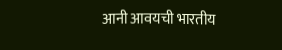आनी आवयची भारतीय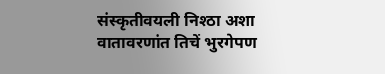संस्कृतीवयली निश्ठा अशा वातावरणांत तिचें भुरगेपण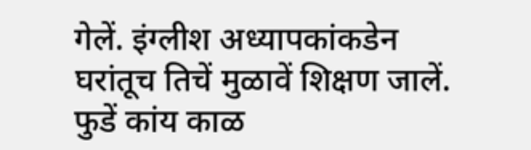गेलें. इंग्लीश अध्यापकांकडेन घरांतूच तिचें मुळावें शिक्षण जालें. फुडें कांय काळ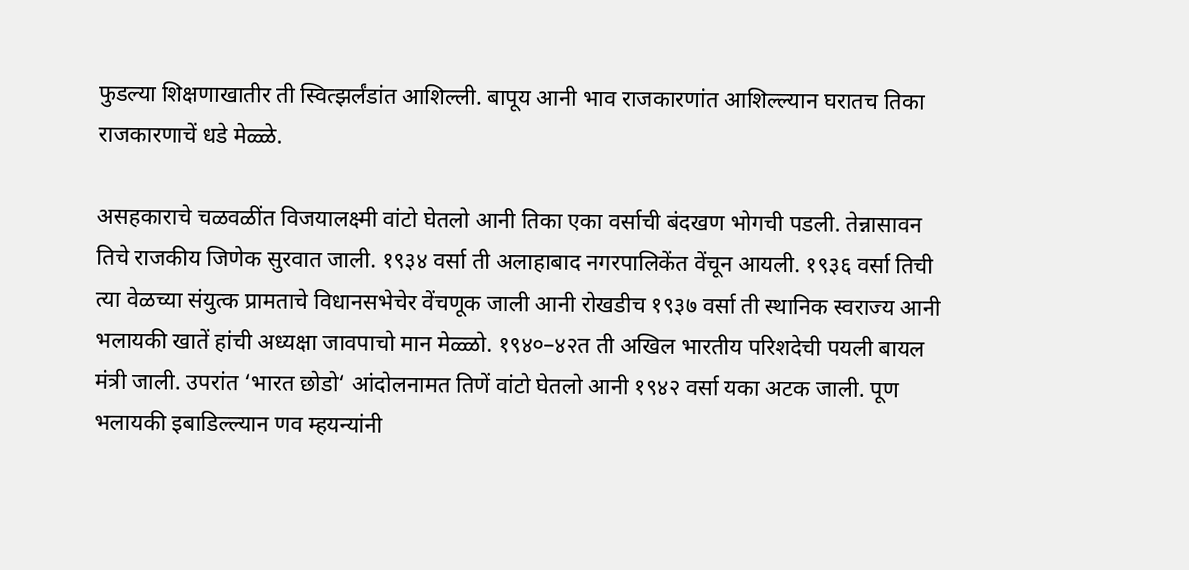फुडल्या शिक्षणाखातीर ती स्वित्झर्लंडांत आशिल्ली. बापूय आनी भाव राजकारणांत आशिल्ल्यान घरातच तिका राजकारणाचें धडे मेळ्ळे.

असहकाराचे चळवळींत विजयालक्ष्मी वांटो घेतलो आनी तिका एका वर्साची बंदखण भोगची पडली. तेन्नासावन तिचे राजकीय जिणेक सुरवात जाली. १९३४ वर्सा ती अलाहाबाद नगरपालिकेंत वेंचून आयली. १९३६ वर्सा तिची त्या वेळच्या संयुत्क प्रामताचे विधानसभेचेर वेंचणूक जाली आनी रोखडीच १९३७ वर्सा ती स्थानिक स्वराज्य आनी भलायकी खातें हांची अध्यक्षा जावपाचो मान मेळ्ळो. १९४०–४२त ती अखिल भारतीय परिशदेची पयली बायल मंत्री जाली. उपरांत ‘भारत छोडो‘ आंदोलनामत तिणें वांटो घेतलो आनी १९४२ वर्सा यका अटक जाली. पूण भलायकी इबाडिल्ल्यान णव म्हयन्यांनी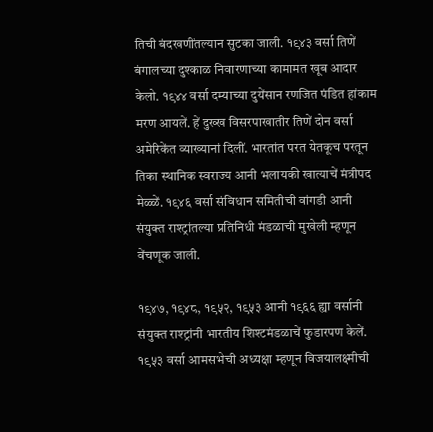तिची बंदखणींतल्यान सुटका जाली. १९४३ वर्सा तिणें बंगालच्या दुश्काळ निवारणाच्या कामामत खूब आदार केलो. १९४४ वर्सा दम्याच्या दुयेंसान रणजित पंडित हांकाम मरण आयलें. हें दुख्ख विसरपाखातीर तिणें दोन वर्सा अमेरिकेंत व्याख्यानां दिलीं. भारतांत परत येतकूच परतून तिका स्थानिक स्वराज्य आनी भलायकी खात्याचें मंत्रीपद मेळ्ळें. १९४६ वर्सा संविधान समितीची वांगडी आनी संयुक्त राश्ट्रांतल्या प्रतिनिधी मंडळाची मुखेली म्हणून वेंचणूक जाली.

१९४७, १९४८, १९५२, १९५३ आनी १९६६ ह्या वर्सानी संयुक्त राश्ट्रांनी भारतीय शिश्टमंडळाचें फुडारपण केलें. १९५३ वर्सा आमसभेची अध्यक्षा म्हणून विजयालक्ष्मीची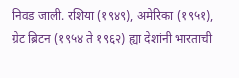निवड जाली. रशिया (१९४९), अमेरिका (१९५१), ग्रेट ब्रिटन (१९५४ ते १९६२) ह्या देशांनी भारताची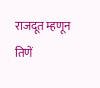राजदूत म्हणून तिणें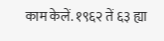काम केलें. १९६२ तें ६३ ह्या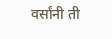वर्सांनी ती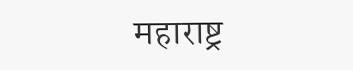महाराष्ट्र